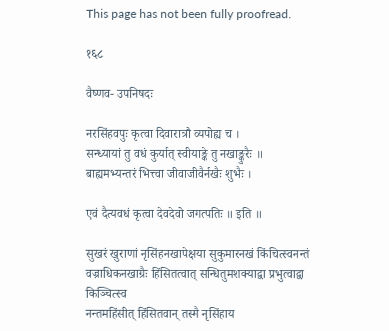This page has not been fully proofread.

१६८

वैष्णव- उपनिषदः

नरसिंहवपुः कृत्वा दिवारात्रौ व्यपोह्य च ।
सन्ध्यायां तु वधं कुर्यात् स्वीयाङ्के तु नखाङ्कुरैः ॥
बाह्यमभ्यन्तरं भित्त्वा जीवाजीवैर्नखैः शुभैः ।

एवं दैत्यवधं कृत्वा देवदेवो जगत्पतिः ॥ इति ॥

सुखरं खुराणां नृसिंहनखापेक्षया सुकुमारनखं किंचित्स्वनन्तं
वज्राधिकनखाग्रैः हिंसितत्वात् सन्धितुमशक्याद्वा प्रभुत्वाद्वा किञ्चित्स्व
नन्तमहिंसीत् हिंसितवान् तस्मै नृसिंहाय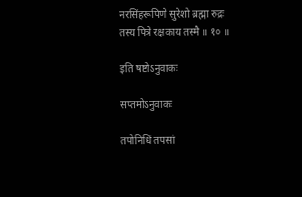नरसिंहरूपिणे सुरेशो ब्रह्मा रुद्रः
तस्य पित्रे रक्षकाय तस्मै ॥ १० ॥

इति षष्टोऽनुवाकः

सप्तमोऽनुवाकः

तपोनिधिं तपसां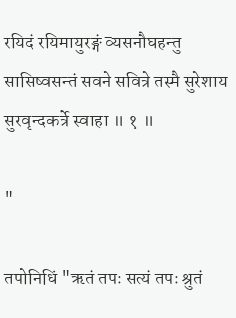रयिदं रयिमायुरङ्गं व्यसनौघहन्तु
सासिष्वसन्तं सवने सवित्रे तस्मै सुरेशाय सुरवृन्दकर्त्रे स्वाहा ॥ १ ॥

"

तपोनिधिं "ऋतं तपः सत्यं तपः श्रुतं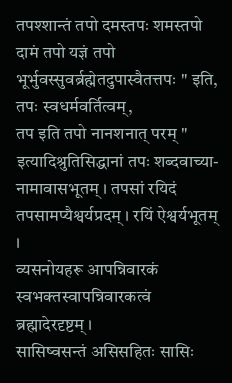तपश्शान्तं तपो दमस्तपः शमस्तपो
दामं तपो यज्ञं तपो भूर्भुवस्सुवर्ब्रह्मेतदुपास्वैतत्तपः " इति, तपः स्वधर्मवर्तित्वम्,
तप इति तपो नानशनात् परम् " इत्यादिश्रुतिसिद्धानां तपः शब्दवाच्या-
नामावासभूतम् । तपसां रयिदं तपसामप्यैश्वर्यप्रदम् । रयिं ऐश्वर्यभूतम् ।
व्यसनोयहरू आपन्निवारकं स्वभक्तस्वापन्निवारकत्वं ब्रह्मादेरदृष्टम् ।
सासिष्वसन्तं असिसहितः सासिः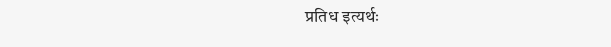प्रतिध इत्यर्थः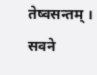तेष्वसन्तम् । सवने